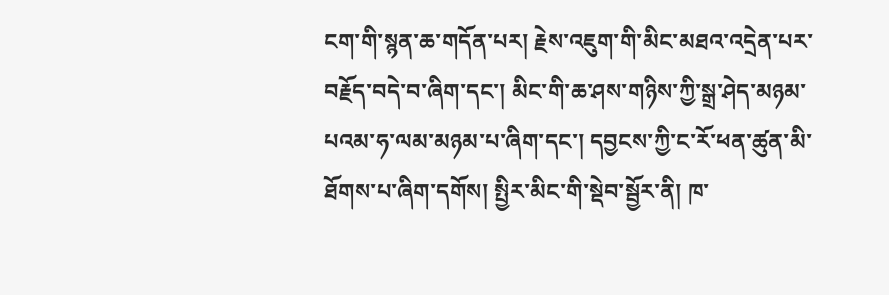ངག་གི་སྙན་ཆ་གདོན་པར། རྗེས་འཇུག་གི་མིང་མཐའ་འདྲེན་པར་བརྗོད་བདེ་བ་ཞིག་དང་། མིང་གི་ཆ་ཤས་གཉིས་ཀྱི་སྒྲ་ཤེད་མཉམ་པའམ་ཧ་ལམ་མཉམ་པ་ཞིག་དང་། དབྱངས་ཀྱི་ང་རོ་ཕན་ཚུན་མི་ཐོགས་པ་ཞིག་དགོས། སྤྱིར་མིང་གི་སྡེབ་སྦྱོར་ནི། ཁ་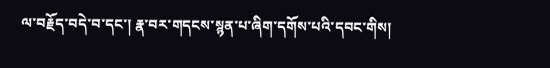ལ་བརྗོད་བདེ་བ་དང་། རྣ་བར་གདངས་སྙན་པ་ཞིག་དགོས་པའི་དབང་གིས།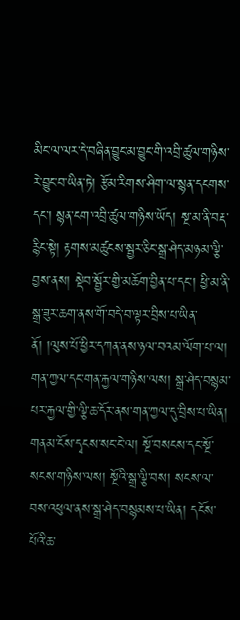མིང་ལ་ལར་དེ་བཞིན་བྱུང་མ་བྱུང་གི་འབྲི་ཚུལ་གཉིས་རེ་བྱུང་བ་ཡིན་ཏེ། རྩོམ་རིགས་ཤིག་ལ་སྙན་དངགས་དང་། སྙན་ངག་འབྲི་ཚུལ་གཉིས་ཡོད། སྔ་མ་ནི་བརྡ་རྙིང་སྟེ། རྟགས་མཚུངས་སྦྱར་ཅིང་སྒྲ་ཤེད་མཉམ་ལྕི་བྱས་ནས། སྡེབ་སྦྱོར་གྱི་མཆོག་བྱིན་པ་དང་། ཕྱི་མ་ནི་སྒྲ་ཟུར་ཆག་ནས་གོ་བདེ་བ་ལྟར་བྲིས་པ་ཡིན་ནོ། །ལུས་པོ་ཕྱིར་དཀན་ནས་ཉལ་བའམ་ལོག་པ་ལ། གན་ཀྱལ་དང་གན་རྐྱལ་གཉིས་ལས། སྒྲ་ཤེད་བསྙམ་པར་རྐྱལ་གྱི་ལྕི་ཆ་དོར་ནས་གན་ཀྱལ་དུ་བྲིས་པ་ཡིན། གནམ་ངོས་དྭངས་སང་ངེ་ལ། སྔོ་བསངས་དང་སྔོ་སངས་གཉིས་ལས། སྔོའི་སྒྲ་ལྕི་བས། སངས་ལ་བས་འཕུལ་ནས་སྒྲ་ཤེད་བསྙམས་པ་ཡིན། དངོས་པོའི་ཆ་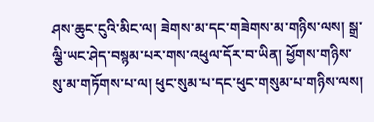ཤས་ཆུང་ངུའི་མིང་ལ། ཟེགས་མ་དང་གཟེགས་མ་གཉིས་ལས། སྒྲ་ལྕི་ཡང་ཤེད་བསྙམ་པར་གས་འཕུལ་དོར་བ་ཡིན། ཕྱོགས་གཉིས་སུ་མ་གཏོགས་པ་ལ། ཕུང་སུམ་པ་དང་ཕུང་གསུམ་པ་གཉིས་ལས།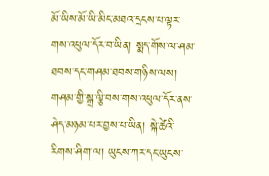མོ་ཡིས་མོ་ཡི་མིང་མཐའ་དྲངས་པ་ལྟར་གས་འཕུལ་དོར་བ་ཡིན། སྨད་གོས་ལ་ཤམ་ཐབས་དང་གཤམ་ཐབས་གཉིས་ལས། གཤམ་གྱི་སྒྲ་ལྕི་བས་གས་འཕུལ་དོར་ནས་ཤེད་མཉམ་པར་བྱས་པ་ཡིན། སྐེ་ཚེའི་རིགས་ཤིག་ལ། ཡུངས་ཀར་དང་ཡུངས་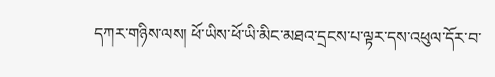དཀར་གཉིས་ལས། ཕོ་ཡིས་ཕོ་ཡི་མིང་མཐའ་དྲངས་པ་ལྟར་དས་འཕུལ་དོར་བ་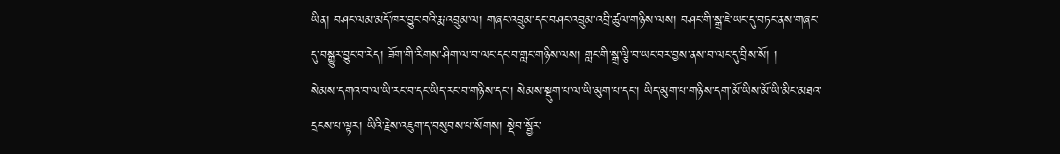ཡིན། བཤང་ལམ་མདོ་ཁར་བྱུང་བའི་རྨ་འབྲུམ་ལ། གཞང་འབྲུམ་དང་བཤང་འབྲུམ་འབྲི་ཚུལ་གཉིས་ལས། བཤང་གི་སྒྲ་ཇེ་ཡང་དུ་བཏང་ནས་གཞང་དུ་བསྒྱུར་བྱུང་བ་རེད། ཟོག་གི་རིགས་ཤིག་ལ་བ་ལང་དང་བ་གླང་གཉིས་ལས། གླང་གི་སྒྲ་ལྕི་བ་ཡང་བར་བྱས་ནས་བ་ལང་དུ་བྲིས་སོ། །
སེམས་དགའ་བ་ལ་ཡི་རང་བ་དང་ཡིད་རང་བ་གཉིས་དང་། སེམས་སྡུག་པ་ལ་ཡི་མུག་པ་དང་། ཡིད་མུག་པ་གཉིས་དག་མོ་ཡིས་མོ་ཡི་མིང་མཐའ་དྲངས་པ་ལྟར། ཡིའི་རྗེས་འཇུག་ད་བསུབས་པ་སོགས། སྡེབ་སྦྱོར་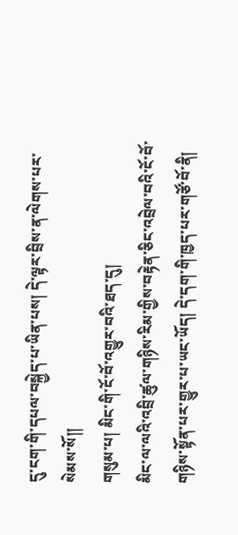དུ་ངག་གི་དཔལ་བསྐྱེད་པ་ཡིན་པས། དེ་ལྟར་བྲིས་ན་ལེགས་པར་སེམས་སོ།།
གསུམ་པ། མིང་གི་ངོ་བོ་འགྱུར་བའི་ཐད་དུ།
མིང་ལ་ལའི་འབྲི་ཚུལ་གཉིས་རིམ་གྱིས་བརྟེན་ཅིང་འབྲེལ་བའི་ངོ་བོ་གཉིས་སྟོན་པར་གྱུར་པ་ཡང་ཡོད། དེ་དག་གི་ཁྱད་པར་གཙོ་བོ་ནི།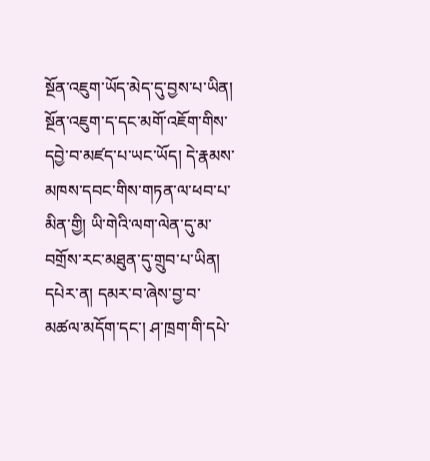སྔོན་འཇུག་ཡོད་མེད་དུ་བྱས་པ་ཡིན། སྔོན་འཇུག་ད་དང་མགོ་འཇོག་གིས་དབྱེ་བ་མཛད་པ་ཡང་ཡོད། དེ་རྣམས་མཁས་དབང་གིས་གཏན་ལ་ཕབ་པ་མིན་གྱི། ཡི་གེའི་ལག་ལེན་དུ་མ་བགྲོས་རང་མཐུན་དུ་གྲུབ་པ་ཡིན། དཔེར་ན། དམར་བ་ཞེས་བྱ་བ་མཚལ་མདོག་དང་། ཤ་ཁྲག་གི་དཔེ་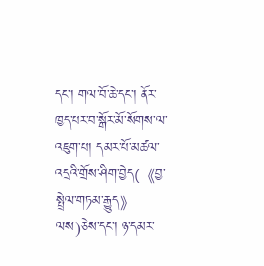དང་། གལ་བོ་ཆེ་དང་། ནོར་ཁྱད་པར་བ་སྒོར་མོ་སོགས་ལ་འཇུག་པ། དམར་པོ་མཚལ་འདྲའི་གྲོས་ཤིག་བྱེད(《བྱ་སྤྲེལ་གཏམ་རྒྱུད》ལས)ཅེས་དང་། ཉ་དམར་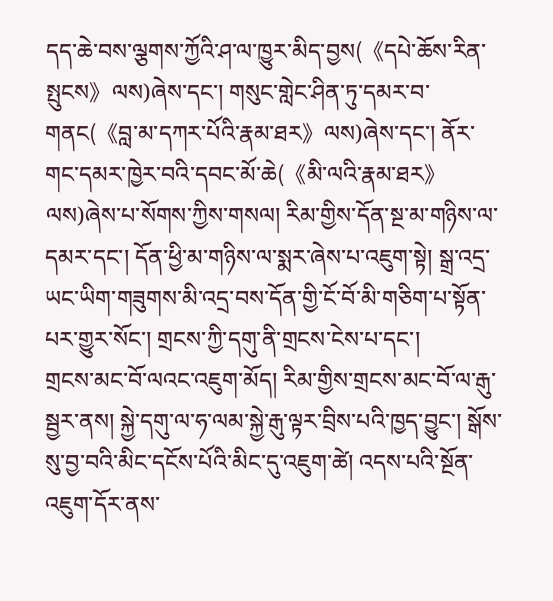དད་ཆེ་བས་ལྕགས་ཀྱོའི་ཤ་ལ་ཁྱུར་མིད་བྱས(《དཔེ་ཆོས་རིན་སྤུངས》ལས)ཞེས་དང་། གསུང་གླེང་ཤིན་ཏུ་དམར་བ་གནང(《བླ་མ་དཀར་པོའི་རྣམ་ཐར》ལས)ཞེས་དང་། ནོར་གང་དམར་ཁྱེར་བའི་དབང་མོ་ཆེ(《མི་ལའི་རྣམ་ཐར》ལས)ཞེས་པ་སོགས་ཀྱིས་གསལ། རིམ་གྱིས་དོན་སྔ་མ་གཉིས་ལ་དམར་དང་། དོན་ཕྱི་མ་གཉིས་ལ་སྨར་ཞེས་པ་འཇུག་སྟེ། སྒྲ་འདྲ་ཡང་ཡིག་གཟུགས་མི་འདྲ་བས་དོན་གྱི་ངོ་བོ་མི་གཅིག་པ་སྟོན་པར་གྱུར་སོང་། གྲངས་ཀྱི་དགུ་ནི་གྲངས་ངེས་པ་དང་།
གྲངས་མང་བོ་ལའང་འཇུག་མོད། རིམ་གྱིས་གྲངས་མང་བོ་ལ་རྒུ་སྦྱར་ནས། སྐྱེ་དགུ་ལ་ཧ་ལམ་སྐྱེ་རྒུ་ལྟར་བྲིས་པའི་ཁྱད་བྱུང་། སྒོས་སུ་བྱ་བའི་མིང་དངོས་པོའི་མིང་དུ་འཇུག་ཚེ། འདས་པའི་སྔོན་འཇུག་དོར་ནས་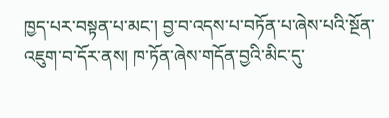ཁྱད་པར་བསྟན་པ་མང་། བྱ་བ་འདས་པ་བཏོན་པ་ཞེས་པའི་སྔོན་འཇུག་བ་དོར་ནས། ཁ་ཏོན་ཞེས་གདོན་བྱའི་མིང་དུ་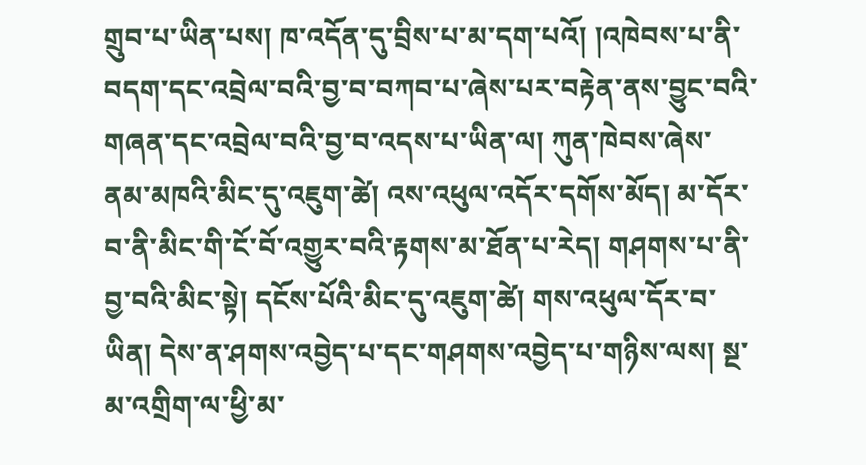གྲུབ་པ་ཡིན་པས། ཁ་འདོན་དུ་བྲིས་པ་མ་དག་པའོ། །འཁེབས་པ་ནི་བདག་དང་འབྲེལ་བའི་བྱ་བ་བཀབ་པ་ཞེས་པར་བརྟེན་ནས་བྱུང་བའི་གཞན་དང་འབྲེལ་བའི་བྱ་བ་འདས་པ་ཡིན་ལ། ཀུན་ཁེབས་ཞེས་ནམ་མཁའི་མིང་དུ་འཇུག་ཚེ། འས་འཕུལ་འདོར་དགོས་མོད། མ་དོར་བ་ནི་མིང་གི་ངོ་བོ་འགྱུར་བའི་རྟགས་མ་ཐོན་པ་རེད། གཤགས་པ་ནི་བྱ་བའི་མིང་སྟེ། དངོས་པོའི་མིང་དུ་འཇུག་ཚེ། གས་འཕུལ་དོར་བ་ཡིན། དེས་ན་ཤགས་འབྱེད་པ་དང་གཤགས་འབྱེད་པ་གཉིས་ལས། སྔ་མ་འགྲིག་ལ་ཕྱི་མ་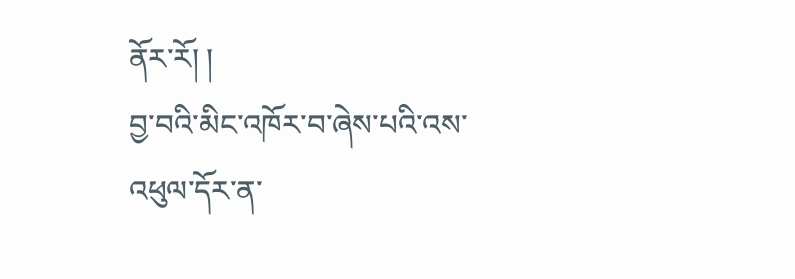ནོར་རོ། །
བྱ་བའི་མིང་འཁོར་བ་ཞེས་པའི་འས་འཕུལ་དོར་ན་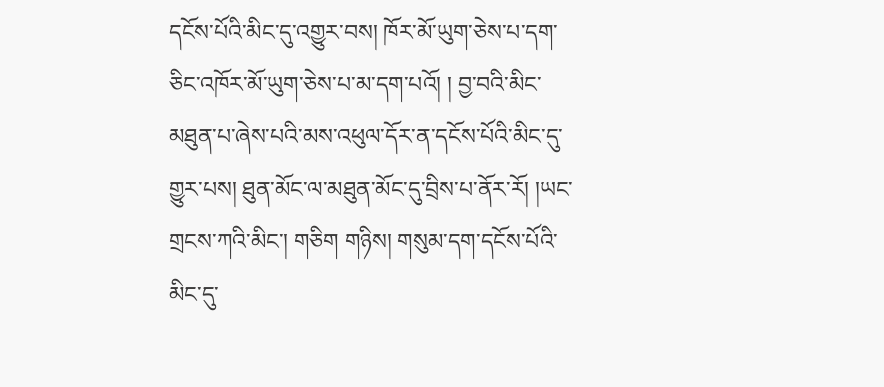དངོས་པོའི་མིང་དུ་འགྱུར་བས། ཁོར་མོ་ཡུག་ཅེས་པ་དག་ཅིང་འཁོར་མོ་ཡུག་ཅེས་པ་མ་དག་པའོ། ། བྱ་བའི་མིང་མཐུན་པ་ཞེས་པའི་མས་འཕུལ་དོར་ན་དངོས་པོའི་མིང་དུ་གྱུར་པས། ཐུན་མོང་ལ་མཐུན་མོང་དུ་བྲིས་པ་ནོར་རོ། །ཡང་གྲངས་ཀའི་མིང་། གཅིག གཉིས། གསུམ་དག་དངོས་པོའི་མིང་དུ་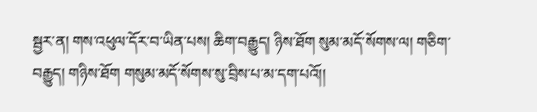སྦྱར་ན། གས་འཕུལ་དོར་བ་ཡིན་པས། ཆིག་བརྒྱུད། ཉིས་ཐོག སུམ་མདོ་སོགས་ལ། གཅིག་བརྒྱུད། གཉིས་ཐོག གསུམ་མདོ་སོགས་སུ་བྲིས་པ་མ་དག་པའོ།།